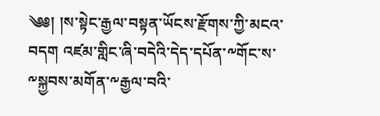༄༅། །ས་སྟེང་རྒྱལ་བསྟན་ཡོངས་རྫོགས་ཀྱི་མངའ་བདག འཛམ་གླིང་ཞི་བདེའི་དེད་དཔོན་༸གོང་ས་༸སྐྱབས་མགོན་༸རྒྱལ་བའི་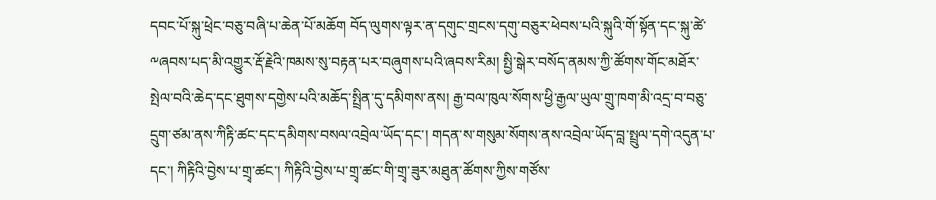དབང་པོ་སྐུ་ཕྲེང་བཅུ་བཞི་པ་ཆེན་པོ་མཆོག བོད་ལུགས་ལྟར་ན་དགུང་གྲངས་དགུ་བཅུར་ཕེབས་པའི་སྐུའི་གོ་སྟོན་དང་སྐུ་ཚེ་༸ཞབས་པད་མི་འགྱུར་རྡོ་རྗེའི་ཁམས་སུ་བརྟན་པར་བཞུགས་པའི་ཞབས་རིམ། སྤྱི་སྒེར་བསོད་ནམས་ཀྱི་ཚོགས་གོང་མཐོར་སྤེལ་བའི་ཆེད་དང་ཐུགས་དགྱེས་པའི་མཆོད་སྤྲིན་དུ་དམིགས་ནས། རྒྱ་བལ་ཁུལ་སོགས་ཕྱི་རྒྱལ་ཡུལ་གྲུ་ཁག་མི་འདྲ་བ་བཅུ་དྲུག་ཙམ་ནས་ཀིརྟི་ཚང་དང་དམིགས་བསལ་འབྲེལ་ཡོད་དང་། གདན་ས་གསུམ་སོགས་ནས་འབྲེལ་ཡོད་བླ་སྤྲུལ་དགེ་འདུན་པ་དང་། ཀིརྟིའི་བྱེས་པ་གྲྭ་ཚང་། ཀིརྟིའི་བྱེས་པ་གྲྭ་ཚང་གི་གྲྭ་ཟུར་མཐུན་ཚོགས་ཀྱིས་གཙོས་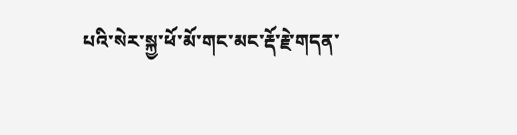པའི་སེར་སྐྱ་ཕོ་མོ་གང་མང་རྡོ་རྗེ་གདན་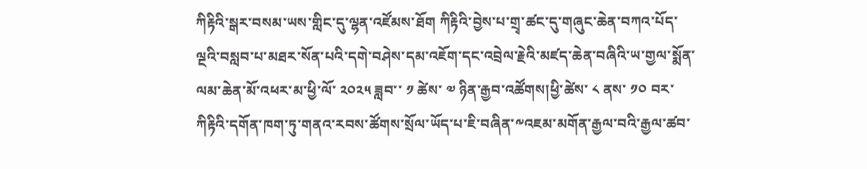ཀིརྟིའི་སྒར་བསམ་ཡས་གླིང་དུ་ལྷན་འཛོམས་ཐོག ཀིརྟིའི་བྱེས་པ་གྲྭ་ཚང་དུ་གཞུང་ཆེན་བཀའ་པོད་ལྔའི་བསླབ་པ་མཐར་སོན་པའི་དགེ་བཤེས་དམ་འཇོག་དང་འབྲེལ་རྗེའི་མཛད་ཆེན་བཞིའི་ཡ་གྱལ་སྨོན་ལམ་ཆེན་མོ་འཕར་མ་ཕྱི་ལོ་ ༢༠༢༥ ཟླབ་་ ༡ ཚེས་ ༧ ཉིན་རྒྱབ་འཚོགས།ཕྱི་ཚེས་ ༨ ནས་ ༡༠ བར་ཀིརྟིའི་དགོན་ཁག་ཏུ་གནའ་རབས་ཚོགས་སྲོལ་ཡོད་པ་ཇི་བཞིན་༸འཇམ་མགོན་རྒྱལ་བའི་རྒྱལ་ཚབ་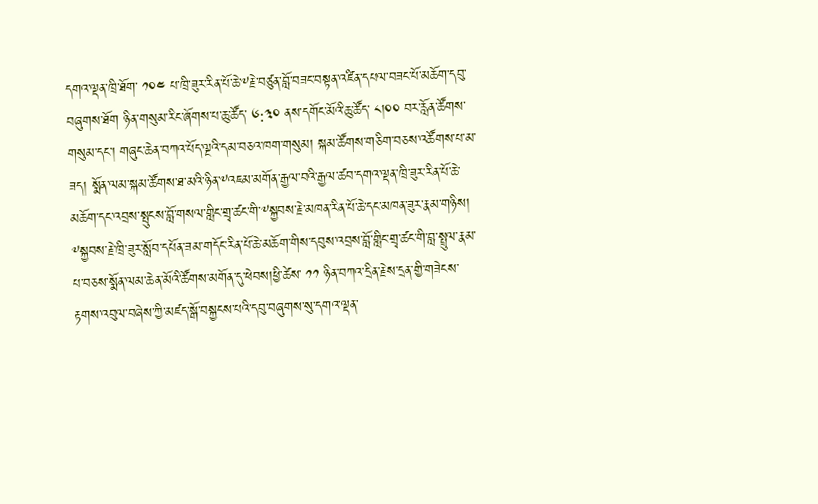དགའ་ལྡན་ཁྲི་ཐོག་ ༡༠༤ པ་ཁྲི་ཟུར་རིན་པོ་ཆེ་༸རྗེ་བཙུན་བློ་བཟང་བསྟན་འཛིན་དཔལ་བཟང་པོ་མཆོག་དབུ་བཞུགས་ཐོག ཉིན་གསུམ་རིང་ཞོགས་པ་ཆུ་ཚོད་ ༦:༣༠ ནས་དགོང་མོའི་ཆུ་ཚོད་ ༨།༠༠ བར་རློན་ཚོགས་གསུམ་དང་། གཞུང་ཆེན་བཀའ་པོད་ལྔའི་དམ་བཅའ་ཁག་གསུམ། སྐམ་ཚོགས་གཅིག་བཅས་འཚོགས་པ་མ་ཟད། སྨོན་ལམ་སྐམ་ཚོགས་ཐ་མའི་ཉིན་༸འཇམ་མགོན་རྒྱལ་བའི་རྒྱལ་ཚབ་དགའ་ལྡན་ཁྲི་ཟུར་རིན་པོ་ཆེ་མཆོག་དང་འབྲས་སྤུངས་བློ་གསལ་གླིང་གྲྭ་ཚང་གི་༸སྐྱབས་རྗེ་མཁན་རིན་པོ་ཆེ་དང་མཁན་ཟུར་རྣམ་གཉིས། ༸སྐྱབས་རྗེ་ཁྲི་ཟུར་སློབ་དཔོན་ཟམ་གདོང་རིན་པོ་ཆེ་མཆོག་གིས་དབུས་འབྲས་བློ་གླིང་གྲྭ་ཚང་གི་བླ་སྤྲུལ་རྣམ་པ་བཅས་སྨོན་ལམ་ཆེན་མོའི་ཚོགས་མགོན་དུ་ཕེབས།ཕྱི་ཚེས་ ༡༡ ཉིན་བཀའ་དྲིན་རྗེས་དྲན་གྱི་གཟེངས་རྟགས་འབུལ་བཞེས་ཀྱི་མཛད་སྒོ་བསྐྱངས་པའི་དབུ་བཞུགས་སུ་དགའ་ལྡན་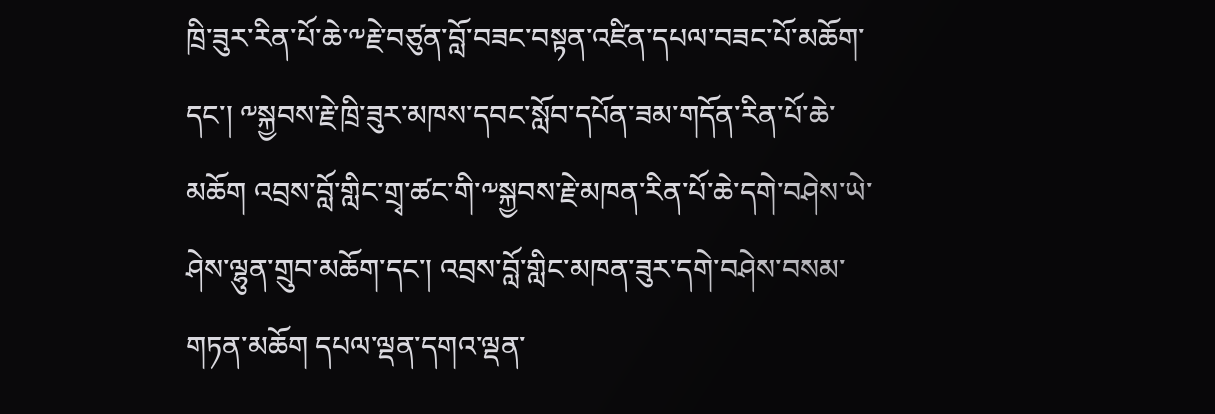ཁྲི་ཟུར་རིན་པོ་ཆེ་༸རྗེ་བཙུན་བློ་བཟང་བསྟན་འཛིན་དཔལ་བཟང་པོ་མཆོག་དང་། ༸སྐྱབས་རྗེ་ཁྲི་ཟུར་མཁས་དབང་སློབ་དཔོན་ཟམ་གདོན་རིན་པོ་ཆེ་མཆོག འབྲས་བློ་གླིང་གྲྭ་ཚང་གི་༸སྐྱབས་རྗེ་མཁན་རིན་པོ་ཆེ་དགེ་བཤེས་ཡེ་ཤེས་ལྷུན་གྲུབ་མཆོག་དང་། འབྲས་བློ་གླིང་མཁན་ཟུར་དགེ་བཤེས་བསམ་གཏན་མཆོག དཔལ་ལྡན་དགའ་ལྡན་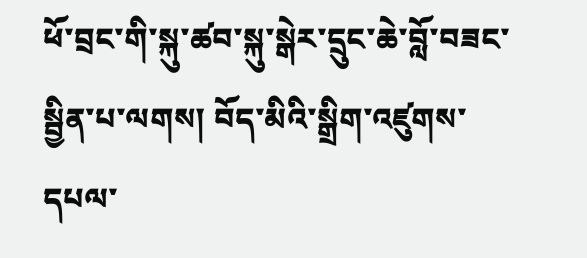ཕོ་བྲང་གི་སྐུ་ཚབ་སྐུ་སྒེར་དྲུང་ཆེ་བློ་བཟང་སྦྱིན་པ་ལགས། བོད་མིའི་སྒྲིག་འཛུགས་དཔལ་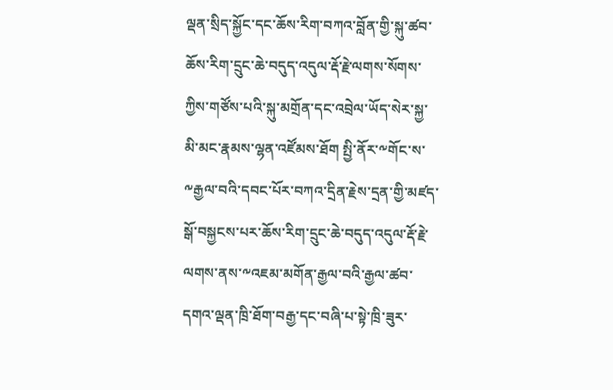ལྡན་སྲིད་སྐྱོང་དང་ཆོས་རིག་བཀའ་བློན་གྱི་སྐུ་ཚབ་ཆོས་རིག་དྲུང་ཆེ་བདུད་འདུལ་རྡོ་རྗེ་ལགས་སོགས་ཀྱིས་གཙོས་པའི་སྐུ་མགྲོན་དང་འབྲེལ་ཡོད་སེར་སྐྱ་མི་མང་རྣམས་ལྷན་འཛོམས་ཐོག སྤྱི་ནོར་༸གོང་ས་༸རྒྱལ་བའི་དབང་པོར་བཀའ་དྲིན་རྗེས་དྲན་གྱི་མཛད་སྒོ་བསྐྱངས་པར་ཆོས་རིག་དྲུང་ཆེ་བདུད་འདུལ་རྡོ་རྗེ་ལགས་ནས་༸འཇམ་མགོན་རྒྱལ་བའི་རྒྱལ་ཚབ་དགའ་ལྡན་ཁྲི་ཐོག་བརྒྱ་དང་བཞི་པ་སྟེ་ཁྲི་ཟུར་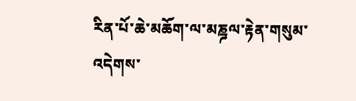རིན་པོ་ཆེ་མཆོག་ལ་མཎྜལ་རྟེན་གསུམ་འདེགས་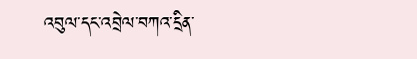འབུལ་དང་འབྲེལ་བཀའ་དྲིན་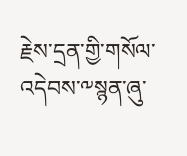རྗེས་དྲན་གྱི་གསོལ་འདེབས་༸སྙན་ཞུ་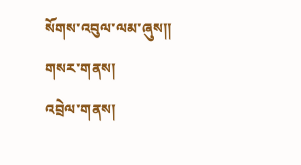སོགས་འབུལ་ལམ་ཞུས།།
གསར་གནས།
འབྲེལ་གནས།